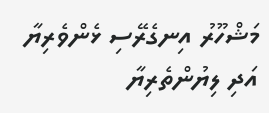މަޝްހޫރު އިނގެރޭސި ޅެންވެރިޔާ އަދި ލިޔުންތެރިޔާ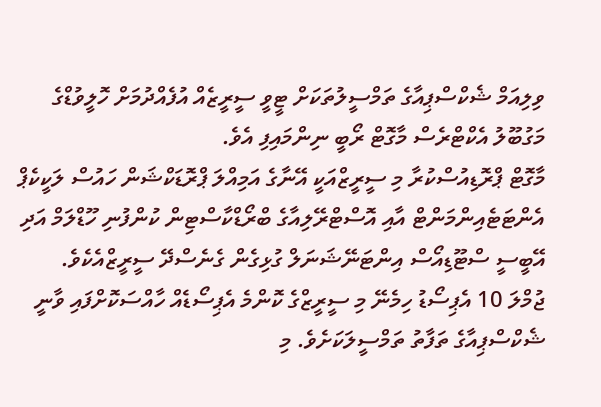ވިލިއަމް ޝެކްސްޕިއާގެ ތަމްސީލުތަކަށް ޓީވީ ސީރީޒެއް އުފެއްދުމަށް ހޮލީވުޑްގެ މަގުބޫލު އެކްޓްރެސް މާގޮޓް ރޯބީ ނިންމައިފި އެވެ.
މާގޮޓް ޕްރޮޑިއުސްކުރާ މި ސީރީޒްއަކީ އޭނާގެ އަމިއްލަ ޕްރޮޑަކްޝަން ހައުސް ލަކީކެޕް އެންޓަޓެއިންމަންޓް އާއި އޮސްޓްރޭލިއާގެ ބްރޯޑްކާސްޓިން ކުންފުނި ހޫޑްލަމް އަދި އޭބީސީ ސްޓޫޑިއޯސް އިންޓަނޭޝަނަލް ގުޅިގެން ގެނެސްދޭ ސީރީޒްއެކެވެ.
ޖުމްލަ 10 އެޕިސޯޑު ހިމެނޭ މި ސީރީޒްގެ ކޮންމެ އެޕިސޯޑެއް ހާއްސަކޮށްފައި ވާނީ ޝެކްސްޕިއާގެ ތަފާތު ތަމްސީލަކަށެވެ. މި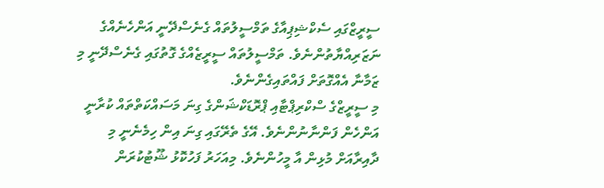ސީރީޒްގައި ސެކްޝިޕިއާގެ ތަމްސީލުތައް ގެނެސްދޭނީ އަންހެނެއްގެ ނަޒަރިއްޔާތުންނެވެ. ތަމްސީލުތައް ސީރީޒެއްގެ ގޮތުގައި ގެނެސްދޭނީ މި ޒަމާނާ އެއްގޮތަށް ފައްތައިގެންނެވެ.
މި ސީރީޒްގެ ސްކްރިޕްޓާއި ޕްރޮޑަކްޝަންގެ ގިނަ މަސައްކަތްތައް ކުރާނީ އަންހެން ފަންނާނުންނެވެ. އޭގެ ތެރޭގައި ގިނަ އިން ހިމެނެނީ މި ދާއިރާއަށް މުޅިން އާ މީހުންނެވެ. މިއަހަރު ފަހުކޮޅު ޝޫޓުކުރަން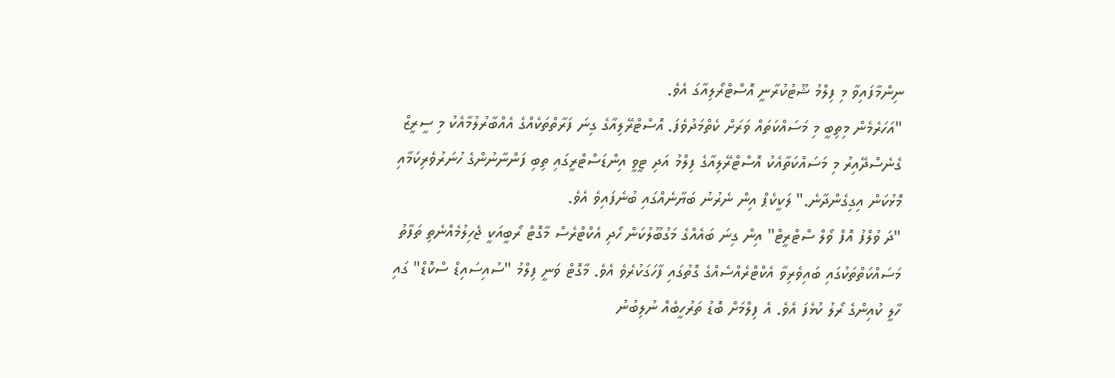ނިންމާފައިވާ މި ފިލްމު ޝޫޓުކުރާނީ އޮސްޓްރޯލިއާގަ އެވެ.
"އަހަރެމެން މިތިބީ މި މަސައްކަތައް ވަރަށް ކެތްމަދުވެފަ. އޮސްޓްރޭލިއާގެ ގިނަ ފަރާތްތަކެއްގެ އެއްބާރުލުމާއެކު މި ސީރީޒް ގެނެސްދޭއިރު މި މަސައްކަތާއެކު އޮސްޓްރޭލިއާގެ ފިލްމު އަދި ޓީވީ އިންޑަސްޓްރީގައި ތިބި ފަންނާނުންގެ ހުނަރުވެރިކަމާއި މޮޅުކަން އިގިގެންދާނެ." ލަކީކެޕް އިން ނެރުނު ބަޔާނެއްގައި ބުނެފައިވެ އެވެ.
"ދަ ވުލްފު އޮފް ވޯލް ސްޓްރީޓް" އިން ގިނަ ބައެއްގެ މަގުބޫލުކަން ހޯދި އެކްޓްރެސް މާގޮޓް ރޯބީއަކީ ޖެހިލުމެއްނެތި ތަފާތު މަސައްކަތްތަކުގައި ބައިވެރިވާ އެކްޓްރެއްސެއްގެ ގޮތުގައި ފާހަގަކުރެވެ އެވެ. މާގޮޓް ވަނީ ފިލްމު "ސުއިސައިޑް ސްކޮޑް" ގައި ހާލީ ކުއިންގެ ރޯލު ކުޅެފަ އެވެ. އެ ފިލްމަށް ބޮޑު ތަރުހީބެއް ނުލިބުނު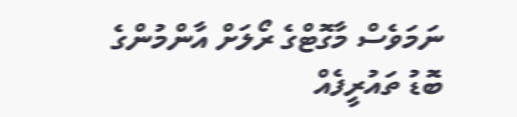ނަމަވެސް މާގޮޓްގެ ރޯލަށް އާންމުންގެ ބޮޑު ތައުރީފެއް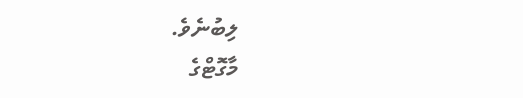ލިބުނެވެ.
މާގޮޓްގެ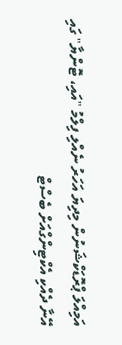އަމިއްލަ ޕްރޮޑަކްޝަނުން މިދިޔަ އަހަރު ނެއްލި ފިލްމު "އައި، ޓޮންޔާ" ގައި އޭނާ ދެއްކި އެކްޓިންގްއަށް ބެސްޓް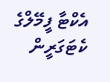އެކްޓާ ފީމޭލްގެ ކެޓަގަރީން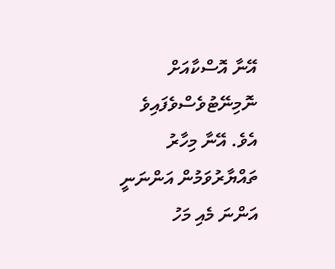އޭނާ އޮސްކާއަށް ނޮމިނޭޓުވެސްވެފައިވެ އެވެ. އޭނާ މިހާރު ތައްޔާރުވަމުން އަންނަނީ އަންނަ މެއި މަހު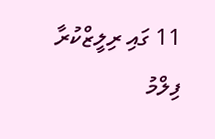11 ގައި ރިލީޒްކުރާ ފިލްމު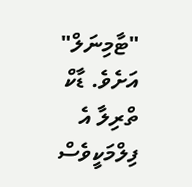"ޓާމިނަލް" އަށެވެ. ޑާކް ތްރިލާ އެ ފިލްމަކީވެސް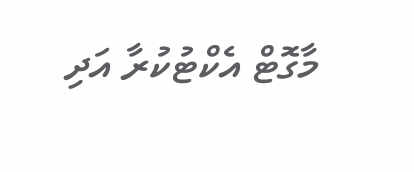މާގޮޓް އެކްޓުކުރާ އަދި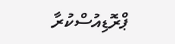ޕްރޮޑިއުސްކުރާ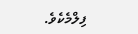ފިލްމެކެވެ.